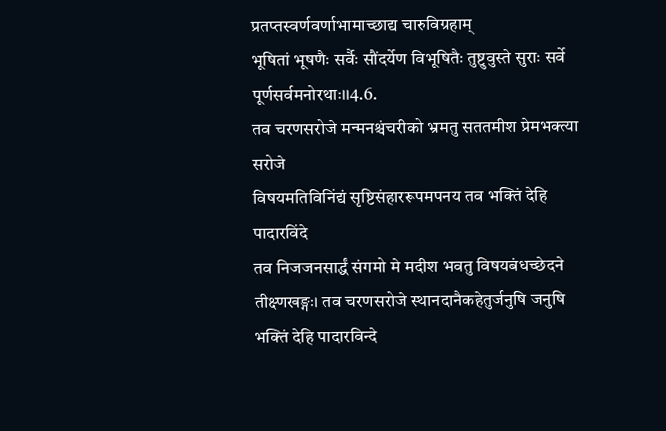प्रतप्तस्वर्णवर्णाभामाच्छाद्य चारुविग्रहाम्
भूषितां भूषणैः सर्वैः सौंदर्येण विभूषितैः तुष्टुवुस्ते सुराः सर्वे पूर्णसर्वमनोरथाः।।4.6.
तव चरणसरोजे मन्मनश्चंचरीको भ्रमतु सततमीश प्रेमभक्त्या सरोजे
विषयमतिविनिंद्यं सृष्टिसंहाररूपमपनय तव भक्तिं देहि पादारविंदे
तव निजजनसार्द्धं संगमो मे मदीश भवतु विषयबंधच्छेदने तीक्ष्णखङ्गः। तव चरणसरोजे स्थानदानैकहेतुर्जनुषि जनुषि भक्तिं देहि पादारविन्दे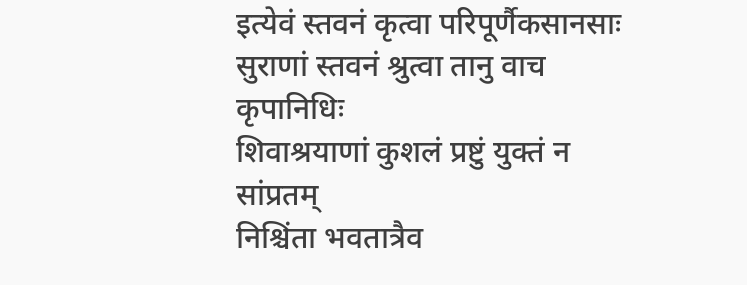इत्येवं स्तवनं कृत्वा परिपूर्णैकसानसाः
सुराणां स्तवनं श्रुत्वा तानु वाच कृपानिधिः
शिवाश्रयाणां कुशलं प्रष्टुं युक्तं न सांप्रतम्
निश्चिंता भवतात्रैव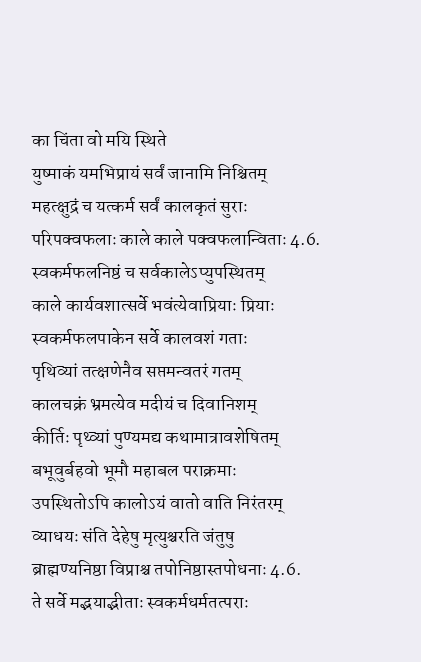का चिंता वो मयि स्थिते
युष्माकं यमभिप्रायं सर्वं जानामि निश्चितम्
महत्क्षुद्रं च यत्कर्म सर्वं कालकृतं सुराः
परिपक्वफलाः काले काले पक्वफलान्विताः 4.6.
स्वकर्मफलनिष्ठं च सर्वकालेऽप्युपस्थितम्
काले कार्यवशात्सर्वे भवंत्येवाप्रियाः प्रियाः
स्वकर्मफलपाकेन सर्वे कालवशं गताः
पृथिव्यां तत्क्षणेनैव सप्तमन्वतरं गतम्
कालचक्रं भ्रमत्येव मदीयं च दिवानिशम्
कीर्तिः पृथ्व्यां पुण्यमद्य कथामात्रावशेषितम्
बभूवुर्बहवो भूमौ महाबल पराक्रमाः
उपस्थितोऽपि कालोऽयं वातो वाति निरंतरम्
व्याधयः संति देहेषु मृत्युश्चरति जंतुषु
ब्राह्मण्यनिष्ठा विप्राश्च तपोनिष्ठास्तपोधनाः 4.6.
ते सर्वे मद्भयाद्भीताः स्वकर्मधर्मतत्पराः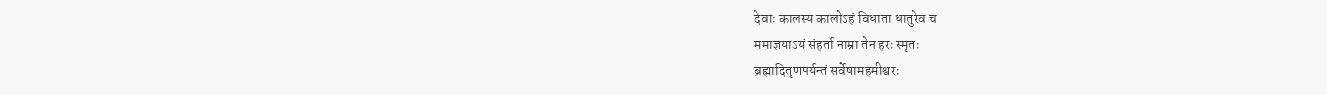देवाः कालस्य कालोऽहं विधाता धातुरेव च
ममाज्ञयाऽयं संहर्ता नाम्रा तेन हरः स्मृतः
ब्रह्मादितृणपर्यन्तं सर्वेषामहमीश्वरः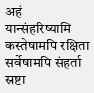अहं यान्संहरिष्यामि कस्तेषामपि रक्षिता
सर्वेषामपि संहर्ता स्रष्टा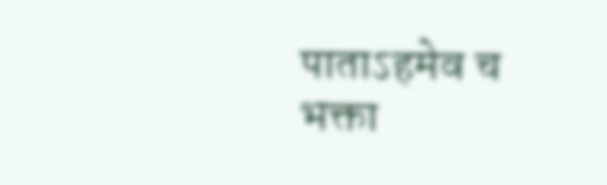पाताऽहमेव च
भक्ता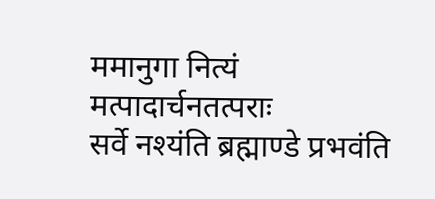ममानुगा नित्यं मत्पादार्चनतत्पराः
सर्वे नश्यंति ब्रह्माण्डे प्रभवंति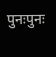पुनःपुनः